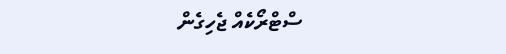ސްޓްރޯކެއް ޖެހިގެން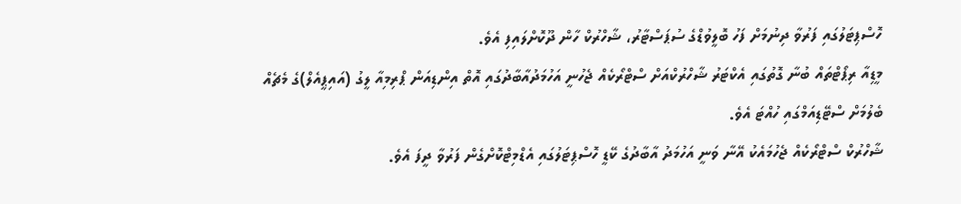ހޮސްޕިޓަލުގައި ފަރުވާ ދިނުމަށް ފަހު ބޮލީވުޑްގެ ސުޕަސްޓާރު، ޝާހްރުކް ހާން ދޫކޮށްލައިފި އެވެ.
މީޑިއާ ރިޕޯޓްތައް ބުނާ ގޮތުގައި އެކްޓަރު ޝާހްރުކްއަށް ސްޓްރޯކެއް ޖެހުނީ އަހުމަދުއާބާދުގައި އޮތް އިންޑިއަން ޕްރިމިއާ ލީގު (އައިޕީއެލް)ގެ މެޗެއް ބެލުމަށް ސްޓޭޑިއަމްގައި ހުއްޓަ އެވެ.
ޝާހްރުކް ސްޓްރޯކެއް ޖެހުމައެކު އޭނާ ވަނީ އަހުމަދު އާބާދުގެ ކޭޑީ ހޮސްޕިޓަލުގައި އެޑްމިޓްކޮށްގެން ފަރުވާ ދީފަ އެވެ.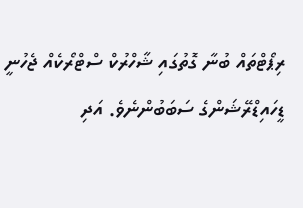ރިޕޯޓްތައް ބުނާ ގޮތުގައި ޝާހްރުކް ސްޓްރޯކެއް ޖެހުނީ ޑީހައިޑްރޭޝަންގެ ސަބަބުންނެވެ. އަދި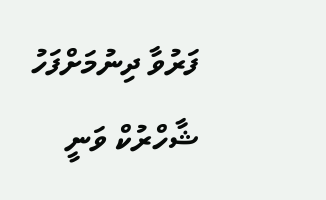ފަރުވާ ދިނުމަށްފަހު ޝާހްރުކް ވަނީ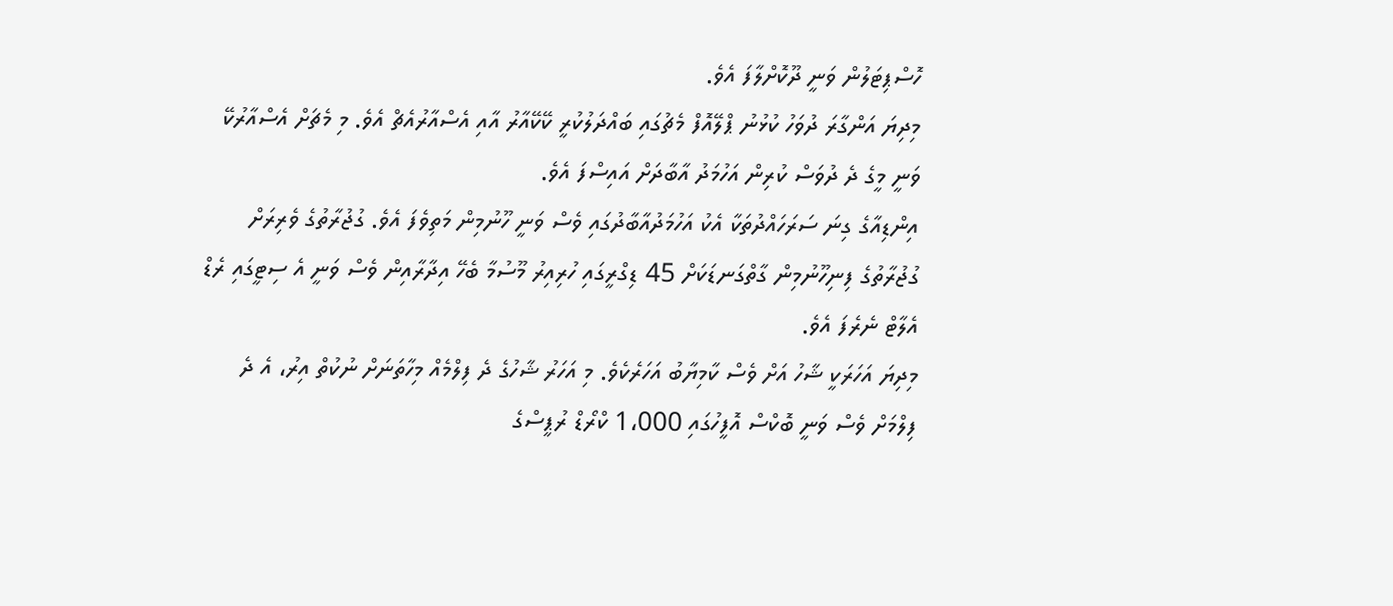ހޮސްޕިޓަލުން ވަނީ ދޫކޮށްލާފަ އެވެ.
މިދިޔަ އަންގާރަ ދުވަހު ކުޅުނު ޕްލޭއޮފް މެޗުގައި ބައްދަލުކުރީ ކޭކޭއާރު އާއި އެސްއާރުއެޗް އެވެ. މި މެޗަށް އެސްއާރުކޭ ވަނީ މީގެ ދެ ދުވަސް ކުރިން އަހުމަދު އާބާދަށް އައިސްފަ އެވެ.
އިންޑިއާގެ ގިނަ ސަރަހައްދުތަކާ އެކު އަހުމަދުއާބާދުގައި ވެސް ވަނީ ހޫނުމިން މަތިވެފަ އެވެ. ގުޖުރާތުގެ ވެރިރަށް ގުޖުރާތުގެ ފިނިހޫނުމިން ގާތްގަނޑަކަށް 45 ޑިގްރީގައި ހުރިއިރު މޫސުމާ ބެހޭ އިދާރާއިން ވެސް ވަނީ އެ ސިޓީގައި ރެޑް އެލާޓް ނެރެފަ އެވެ.
މިދިޔަ އަހަރަކީ ޝާހު އަށް ވެސް ކާމިޔާބު އަހަރެކެވެ. މި އަހަރު ޝާހުގެ ދެ ފިލްމެއް މިހާތަނަށް ނުކުތް އިރު، އެ ދެ ފިލްމަށް ވެސް ވަނީ ބޮކްސް އޮފީހުގައި 1،000 ކްރޯޑް ރުޕީސްގެ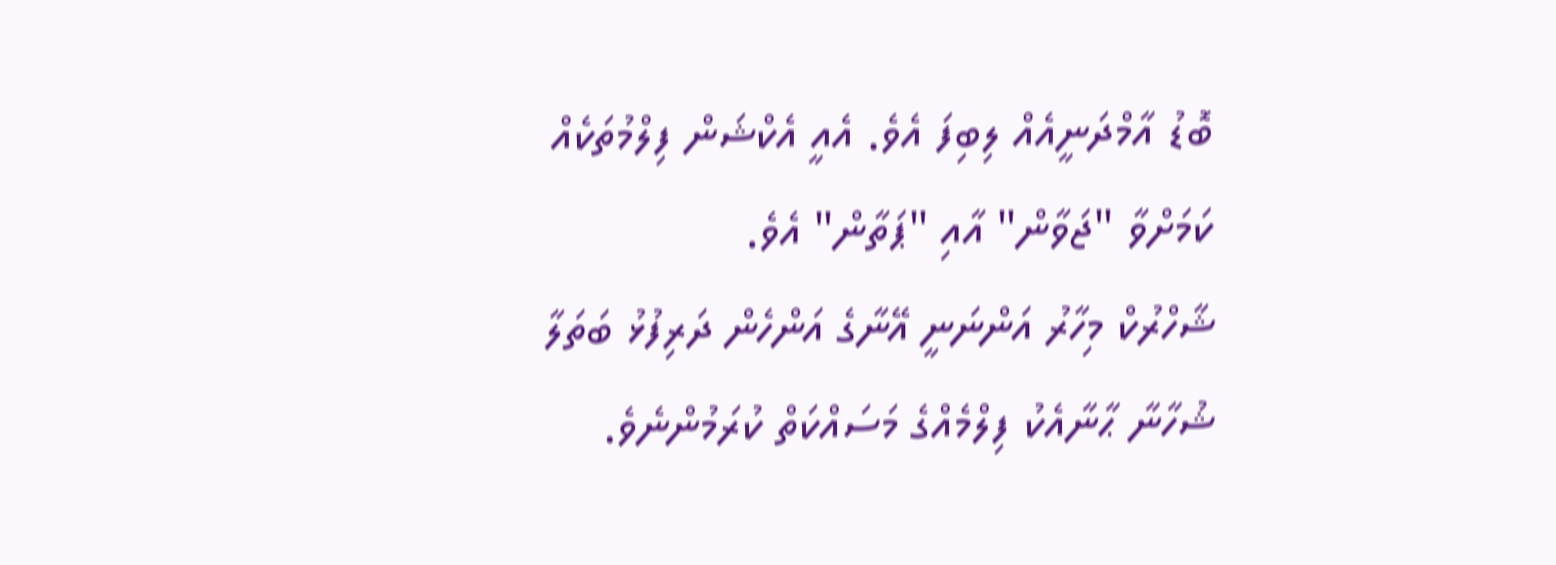ބޮޑު އާމްދަނީއެއް ލިބިފަ އެވެ. އެއީ އެކްޝަން ފިލްމުތަކެއް ކަމަށްވާ "ޖަވާން" އާއި "ޕަތާން" އެވެ.
ޝާހްރުކް މިހާރު އަންނަނީ އޭނާގެ އަންހެން ދަރިފުޅު ބަތަލާ ޝުހާނާ ޙާނާއެކު ފިލްމެއްގެ މަސައްކަތް ކުރަމުންނެވެ.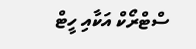ސްޓްރޯކް އަކާއި ހީޓް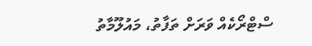ސްޓްރޯކެއް ވަރަށް ތަފާތު، މައުލޫމާތު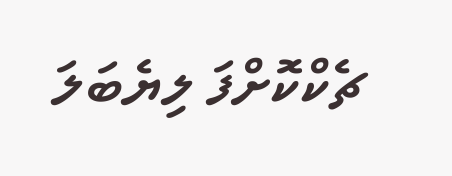ޗެކްކޮށްފަ ލިޔެބަލަ